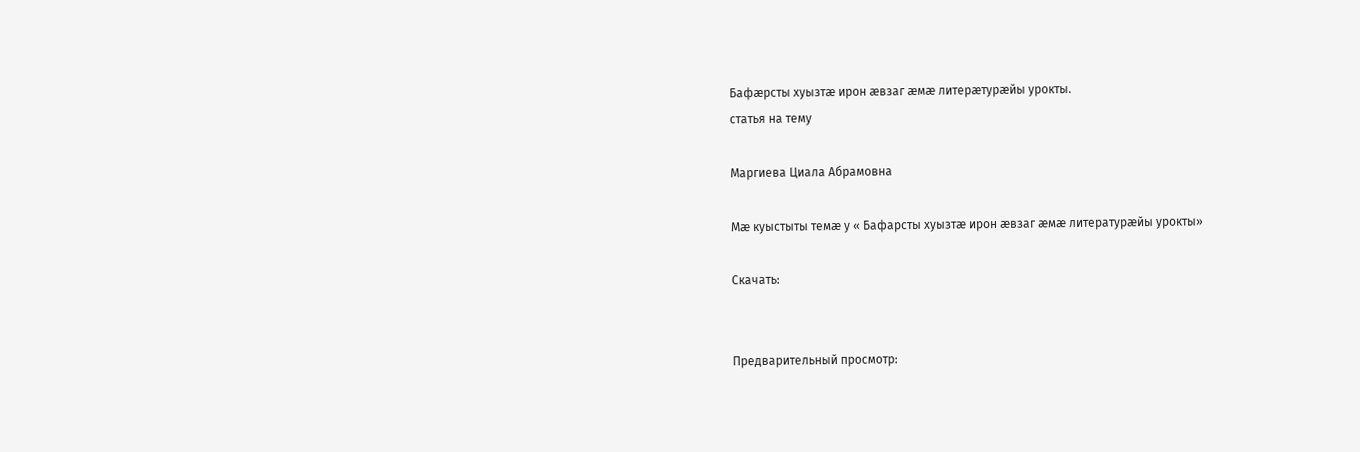Бафæрсты хуызтæ ирон æвзаг æмæ литерæтурæйы урокты.
статья на тему

Маргиева Циала Абрамовна

Мæ куыстыты темæ у « Бафарсты хуызтæ ирон æвзаг æмæ литературæйы урокты»

Скачать:


Предварительный просмотр: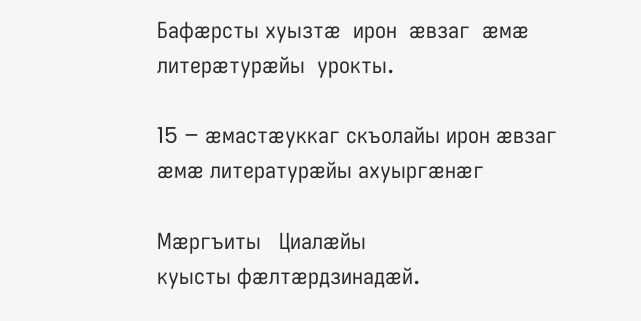Бафæрсты хуызтæ  ирон  æвзаг  æмæ  литерæтурæйы  урокты.

15 – æмастæуккаг скъолайы ирон æвзаг æмæ литературæйы ахуыргæнæг

Мæргъиты   Циалæйы
куысты фæлтæрдзинадæй.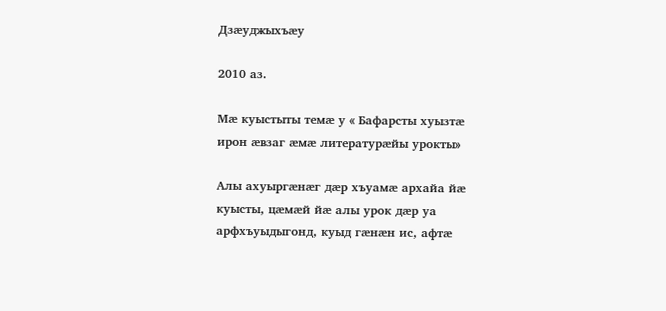Дзæуджыхъæу

2010 аз.

Мæ куыстыты темæ у « Бафарсты хуызтæ ирон æвзаг æмæ литературæйы урокты»

Алы ахуыргæнæг дæр хъуамæ архайа йæ куысты, цæмæй йæ алы урок дæр уа арфхъуыдыгонд, куыд гæнæн ис, афтæ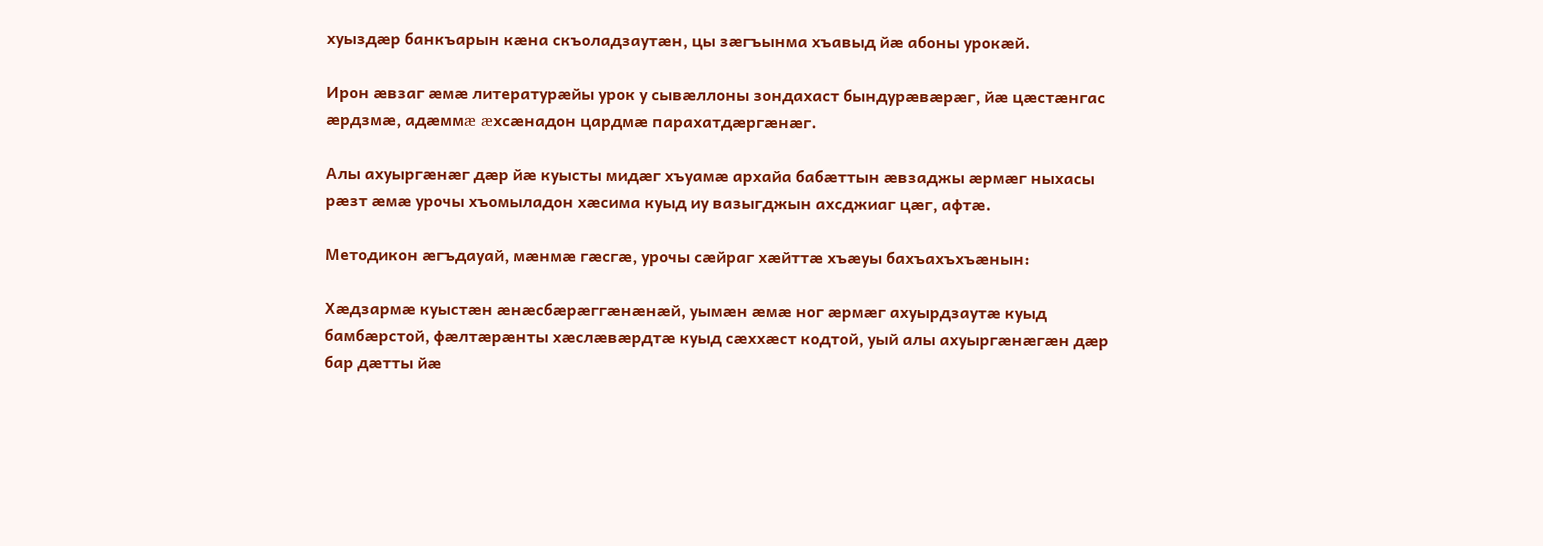хуыздæр банкъарын кæна скъоладзаутæн, цы зæгъынма хъавыд йæ абоны урокæй.

Ирон æвзаг æмæ литературæйы урок у сывæллоны зондахаст бындурæвæрæг, йæ цæстæнгас æрдзмæ, адæммæ æхсæнадон цардмæ парахатдæргæнæг.

Алы ахуыргæнæг дæр йæ куысты мидæг хъуамæ архайа бабæттын æвзаджы æрмæг ныхасы рæзт æмæ урочы хъомыладон хæсима куыд иу вазыгджын ахсджиаг цæг, афтæ.

Методикон æгъдауай, мæнмæ гæсгæ, урочы сæйраг хæйттæ хъæуы бахъахъхъæнын:

Хæдзармæ куыстæн æнæсбæрæггæнæнæй, уымæн æмæ ног æрмæг ахуырдзаутæ куыд бамбæрстой, фæлтæрæнты хæслæвæрдтæ куыд cæххæст кодтой, уый алы ахуыргæнæгæн дæр бар дæтты йæ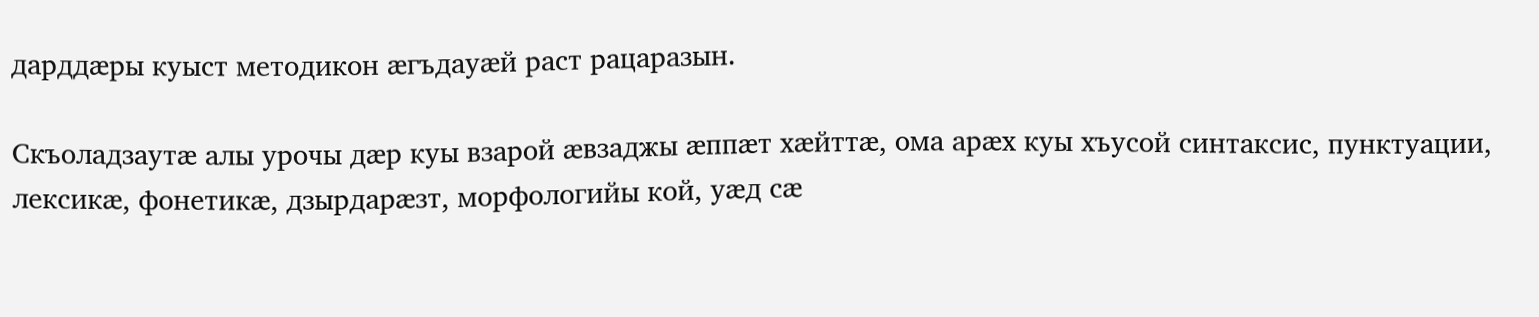дарддæры куыст методикон æгъдауæй раст рацаразын.

Скъоладзаутæ алы урочы дæр куы взарой æвзаджы æппæт хæйттæ, ома арæх куы хъусой синтаксис, пунктуации, лексикæ, фонетикæ, дзырдарæзт, морфологийы кой, уæд сæ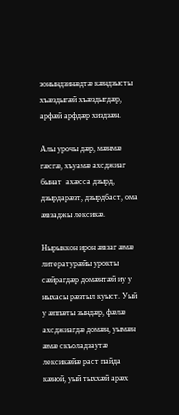зонындзинæдтæ кæндзысты хъæздыгæй хъæздыгдæр, арфæй арфдæр хиздзæн.

Алы урочы дæр, мæнмæ гæсгæ, хъуамæ ахсджиаг бынат  ахæсса дзырд, дзырдарæзт, дзырдбаст, ома æвзаджы лексикæ.

Нырыккон ирон æвзаг æмæ литературæйы урокты сæйрагдæр домæнтæй иу у ныхасы рæзтыл куыст. Уый у æппæты зындæр, фæлæ ахсджиагдæ домæн, уымæн æмæ скъоладзаутæ лексикæйæ раст пайда кæной, уый тыххæй арæх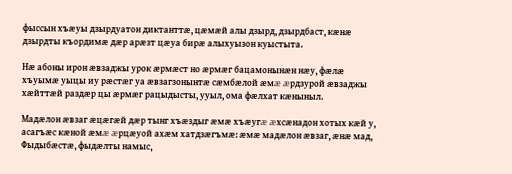фыссын хъæуы дзырдуатон диктанттæ, цæмæй алы дзырд, дзырдбаст, кæнæ дзырдты къордимæ дæр арæзт цæуа бирæ алыхуызон куыстыта.

Нæ абоны ирон æвзаджы урок æрмæст но æрмæг бацамонынæн нæу, фæлæ хъуымæ уыцы иу рæстæг уа æвзагзонынтæ сæмбæлой æмæ æрдзурой æвзаджы хæйттæй раздæр цы æрмæг рацыдысты, ууыл, ома фæлхат кæныныл.

Мадæлон æвзаг æцæгæй дæр тынг хъæздыг æмæ хъæугæ æхсæнадон хотых кæй у, асагъæс кæной æмæ æрцæуой ахæм хатдзæгъмæ: æмæ мадæлон æвзаг, æнæ мад, Фыдыбæстæ, фыдæлты намыс,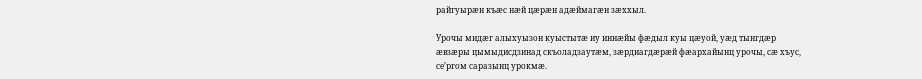райгуырæн къæс нæй цæрæн адæймагæн зæххыл.

Урочы мидæг алыхуызон куыстытæ иу иннæйы фæдыл куы цæуой, уæд тынгдæр æвзæры цымыдисдзинад скъоладзаутæм, зæрдиагдæрæй фæархайынц урочы, сæ хъус, се’ргом саразынц урокмæ.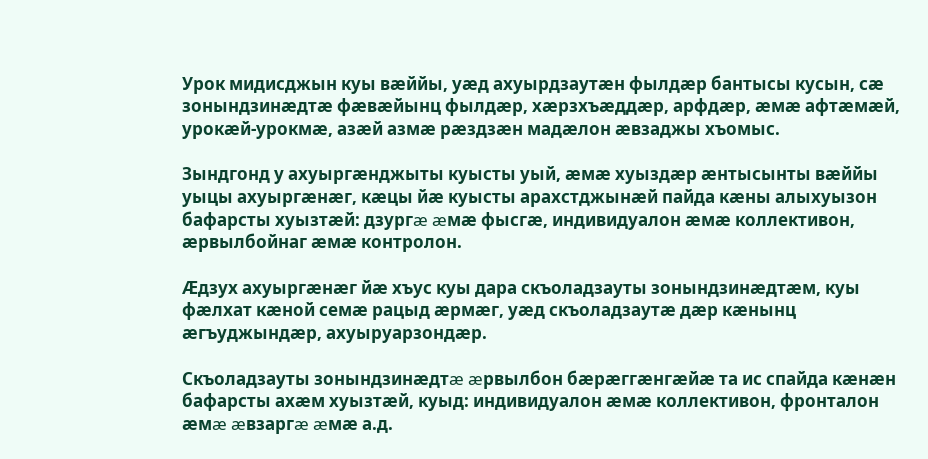Урок мидисджын куы вæййы, уæд ахуырдзаутæн фылдæр бантысы кусын, сæ зонындзинæдтæ фæвæйынц фылдæр, хæрзхъæддæр, арфдæр, æмæ афтæмæй, урокæй-урокмæ, азæй азмæ рæздзæн мадæлон æвзаджы хъомыс.

Зындгонд у ахуыргæнджыты куысты уый, æмæ хуыздæр æнтысынты вæййы уыцы ахуыргæнæг, кæцы йæ куысты арахстджынæй пайда кæны алыхуызон бафарсты хуызтæй: дзургæ æмæ фысгæ, индивидуалон æмæ коллективон, æрвылбойнаг æмæ контролон.

Æдзух ахуыргæнæг йæ хъус куы дара скъоладзауты зонындзинæдтæм, куы фæлхат кæной семæ рацыд æрмæг, уæд скъоладзаутæ дæр кæнынц æгъуджындæр, ахуыруарзондæр.

Скъоладзауты зонындзинæдтæ æрвылбон бæрæггæнгæйæ та ис спайда кæнæн бафарсты ахæм хуызтæй, куыд: индивидуалон æмæ коллективон, фронталон æмæ æвзаргæ æмæ а.д.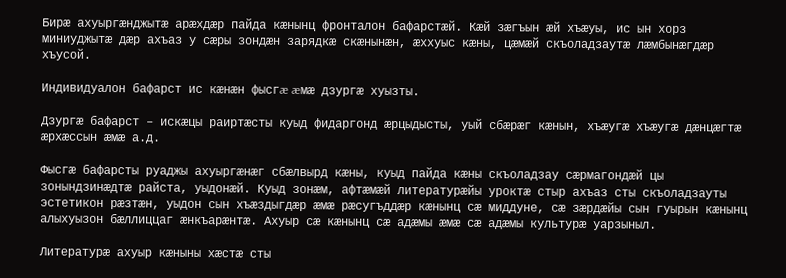Бирæ ахуыргæнджытæ арæхдæр пайда кæнынц фронталон бафарстæй. Кæй зæгъын æй хъæуы, ис ын хорз миниуджытæ дæр ахъаз у сæры зондæн зарядкæ скæнынæн, æххуыс кæны, цæмæй скъоладзаутæ лæмбынæгдæр хъусой.

Индивидуалон бафарст ис кæнæн фысгæ æмæ дзургæ хуызты.

Дзургæ бафарст – искæцы раиртæсты куыд фидаргонд æрцыдысты, уый сбæрæг кæнын, хъæугæ хъæугæ дæнцæгтæ æрхæссын æмæ а.д.

Фысгæ бафарсты руаджы ахуыргæнæг сбæлвырд кæны, куыд пайда кæны скъоладзау сæрмагондæй цы зонындзинæдтæ райста, уыдонæй. Куыд зонæм, афтæмæй литературæйы уроктæ стыр ахъаз сты скъоладзауты эстетикон рæзтæн, уыдон сын хъæздыгдæр æмæ рæсугъддæр кæнынц сæ миддуне, сæ зæрдæйы сын гуырын кæнынц алыхуызон бæллиццаг æнкъарæнтæ. Ахуыр сæ кæнынц сæ адæмы æмæ сæ адæмы культурæ уарзыныл.

Литературæ ахуыр кæныны хæстæ сты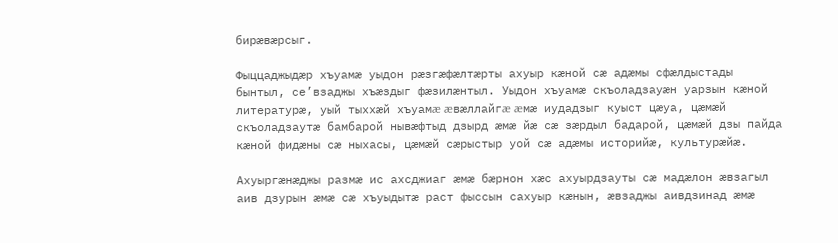бирæвæрсыг.

Фыццаджыдæр хъуамæ уыдон рæзгæфæлтæрты ахуыр кæной сæ адæмы сфæлдыстады бынтыл, се’взаджы хъæздыг фæзилæнтыл. Уыдон хъуамæ скъоладзауæн уарзын кæной литературæ, уый тыххæй хъуамæ æвæллайгæ æмæ иудадзыг куыст цæуа, цæмæй скъоладзаутæ бамбарой нывæфтыд дзырд æмæ йæ сæ зæрдыл бадарой, цæмæй дзы пайда кæной фидæны сæ ныхасы, цæмæй сæрыстыр уой сæ адæмы историйæ, культурæйæ.

Ахуыргæнæджы размæ ис ахсджиаг æмæ бæрнон хæс ахуырдзауты сæ мадæлон æвзагыл аив дзурын æмæ сæ хъуыдытæ раст фыссын сахуыр кæнын, æвзаджы аивдзинад æмæ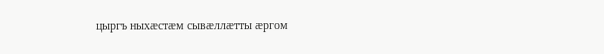цыргъ ныхæстæм сывæллæтты æргом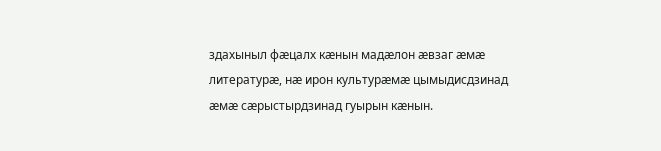здахыныл фæцалх кæнын мадæлон æвзаг æмæ литературæ, нæ ирон культурæмæ цымыдисдзинад æмæ сæрыстырдзинад гуырын кæнын.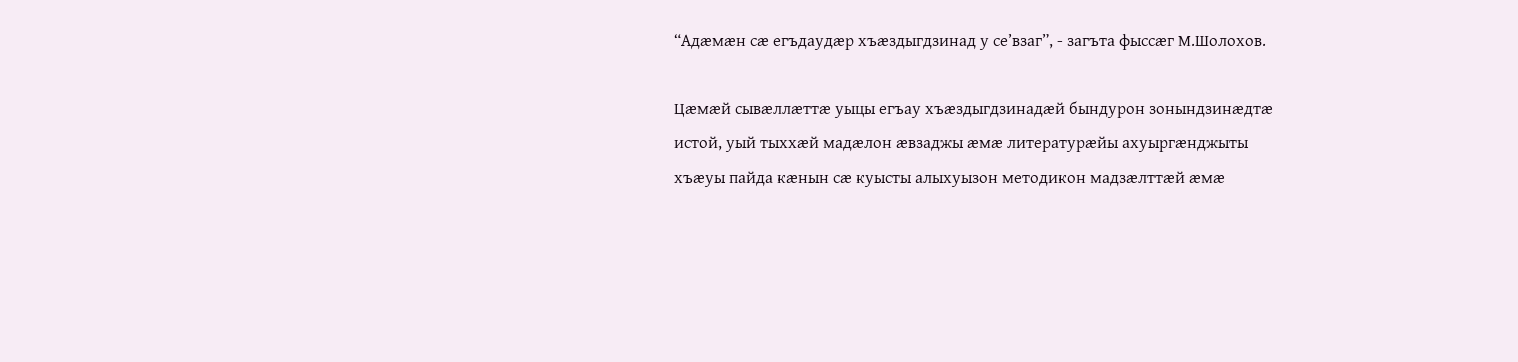“Адæмæн сæ егъдаудæр хъæздыгдзинад у се’взаг”, - загъта фыссæг М.Шолохов.

Цæмæй сывæллæттæ уыцы егъау хъæздыгдзинадæй бындурон зонындзинæдтæ истой, уый тыххæй мадæлон æвзаджы æмæ литературæйы ахуыргæнджыты хъæуы пайда кæнын сæ куысты алыхуызон методикон мадзæлттæй æмæ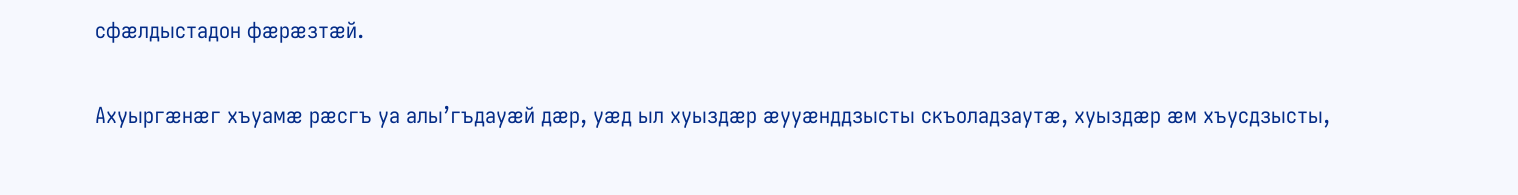сфæлдыстадон фæрæзтæй.

Ахуыргæнæг хъуамæ рæсгъ уа алы’гъдауæй дæр, уæд ыл хуыздæр æууæнддзысты скъоладзаутæ, хуыздæр æм хъусдзысты,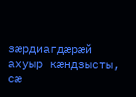зæрдиагдæрæй ахуыр кæндзысты, сæ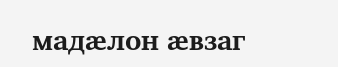мадæлон æвзаг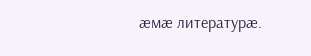æмæ литературæ.